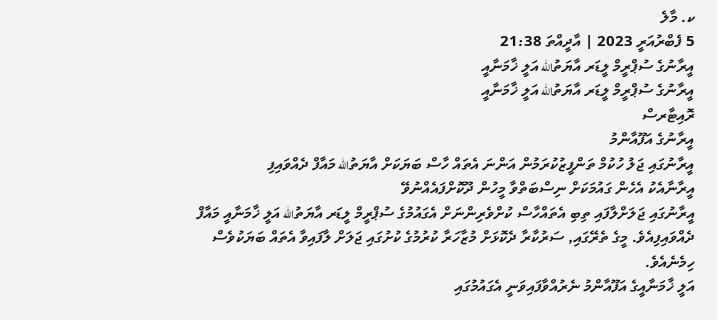ކ. މާލެ
5 ފެބްރުއަރީ 2023 | އާދީއްތަ 21:38
އީރާނުގެ ސުޕްރީމް ލީޑަރ އާޔަތުالله އަލީ ޚާމަނާއީ
އީރާނުގެ ސުޕްރީމް ލީޑަރ އާޔަތުالله އަލީ ޚާމަނާއީ
ރޮއިޓާރސް
އީރާނުގެ އަފޫއާންމު
އީރާނުގައި ޖަލު ހުކުމް ތަންފީޒުކުރަމުން އަންނަ އެތައް ހާސް ބަޔަކަށް އާޔަތުالله މައާފް ދެއްވައިފި
އީރާނާއެކު އެހެން ގައުމަކަށް ނިސްބަތްވާ މީހުން ދޫކޮށްފައެއްނުވޭ
އީރާނުގައި ޖަލަށްލާފައި ތިބި އެތައްހާސް ކުށްވެރިންނަށް އެގައުމުގެ ސުޕްރީމް ލީޑަރ އާޔަތުالله އަލީ ޚާމަނާއީ މައާފް ދެއްވައިފިއެވެ. މީގެ ތެރޭގައި, ސަރުކާރާ ދެކޮޅަށް މުޒާހަރާ ކުރުމުގެ ކުށުގައި ޖަލަށް ލާފައިވާ އެތައް ބަޔަކުވެސް ހިމެނެއެވެ.
އަލީ ޚާމަނާއީގެ އަފޫއާންމު ނެރުއްވާފައިވަނީ އެގައުމުގައި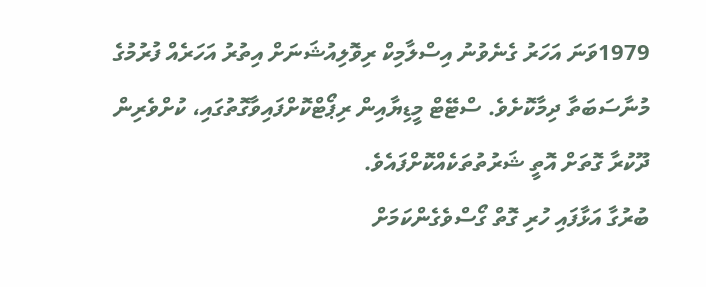1979ވަނަ އަހަރު ގެނެވުނު އިސްލާމިކް ރިވޮލިއުޝަނަށް އިތުރު އަހަރެއް ފުރުމުގެ މުނާސަބަތާ ދިމާކޮށެވެ. ސްޓޭޓް މީޑިޔާއިން ރިޕޯޓްކޮށްފައިވާގޮތުގައި، ކުށްވެރިން ދޫކުރާ ގޮތަށް އޮތީ ޝަރުތުތަކެއްކޮށްފައެވެ.
ބުރުގާ އަޅާފައި ހުރި ގޮތް ގޯސްވެގެންކަމަށް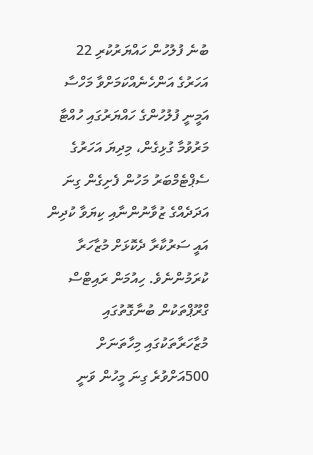ބުނެ ފުލުހުން ހައްޔަރުކުރި 22 އަހަރުގެ އަންހެނެއްކަމަށްވާ މަހްސާ އަމީނީ ފުލުހުންގެ ހައްޔަރުގައި ހުއްޓާ މަރުވުމާ ގުޅިގެން، މިދިޔަ އަހަރުގެ ސެޕްޓެމްބަރު މަހުން ފެށިގެން ގިނަ އަދަދެއްގެ ޒުވާނުންނާއި ކިޔަވާ ކުދިން އައީ ސަރުކާރާ ދެކޮޅަށް މުޒާހަރާ ކުރަމުންނެވެ. ހިއުމަން ރައިޓްސް ގްރޫޕްތަކުން ބުނާގޮތުގައި މުޒާހަރާތަކުގައި މިހާތަނަށް 500އަށްވުރެ ގިނަ މީހުން ވަނީ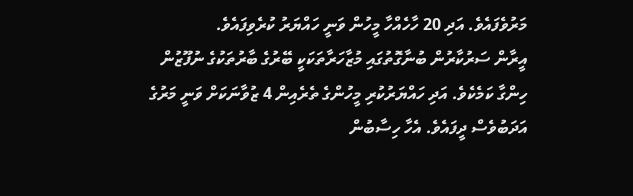މަރުވެފައެވެ. އަދި 20 ހާހެއްހާ މީހުން ވަނީ ހައްޔަރު ކުރެވިފައެވެ.
އީރާން ސަރުކާރުން ބުނާގޮތުގައި މުޒާހަރާތަކަކީ ބޭރުގެ ބާރުތަކުގެ ނުފޫޒުން ހިންގާ ކަމެކެވެ. އަދި ހައްޔަރުކުރި މީހުންގެ ތެރެއިން 4 ޒުވާނަކަށް ވަނީ މަރުގެ އަދަބުވެސް ދީފައެވެ. އެހާ ހިސާބުން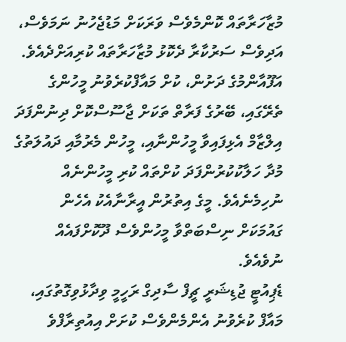މުޒާހަރާތައް ކޮންމެވެސް ވަރަކަށް މަޑުޖެހުނު ނަމަވެސް، އަދިވެސް ސަރުކާރާ ދެކޮޅު މުޒާހަރާތައް ކުރިއަށްދެއެވެ.
އަފޫއާންމުގެ ދަށުން، ކުށް މައާފްކުރެވުނު މީހުންގެ ތެރޭގައި، ބޭރުގެ ފަރާތް ތަކަށް ޖާސޫސްކޮށް ދިނުންފަދަ އިލްޒާމް އެޅިފައިވާ މީހުންނާއި، މީހުން މެރުމާއި ދައުލަތުގެ މުދާ ހަލާކުކުރުންފަދަ ކުށްތައް ކުރި މީހުންނެއް ނުހިމެނެއެވެ. މީގެ އިތުރުން އީރާނާއެކު އެހެން ގައުމަކަށް ނިސްބަތްވާ މީހުންވެސް ދޫކޮށްފައެއް ނުވެއެވެ.
ޑެޕިއުޓީ ޖުޑިޝަރީ ޗީފް ސާދިގް ރަހީމީ ވިދާޅުވިގޮތުގައި، މައާފް ކުރެވުނު އެންމެންވެސް ކުށަށް އިއުތިރާފްވެ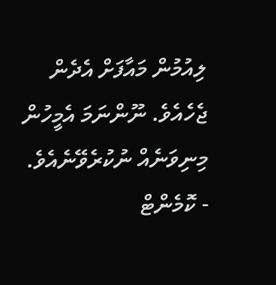ލިއުމުން މައާފަށް އެދެން ޖެހެއެވެ. ނޫންނަމަ އެމީހުން މިނިވަނެއް ނުކުރެވޭނެއެވެ.
- ކޮމެންޓް